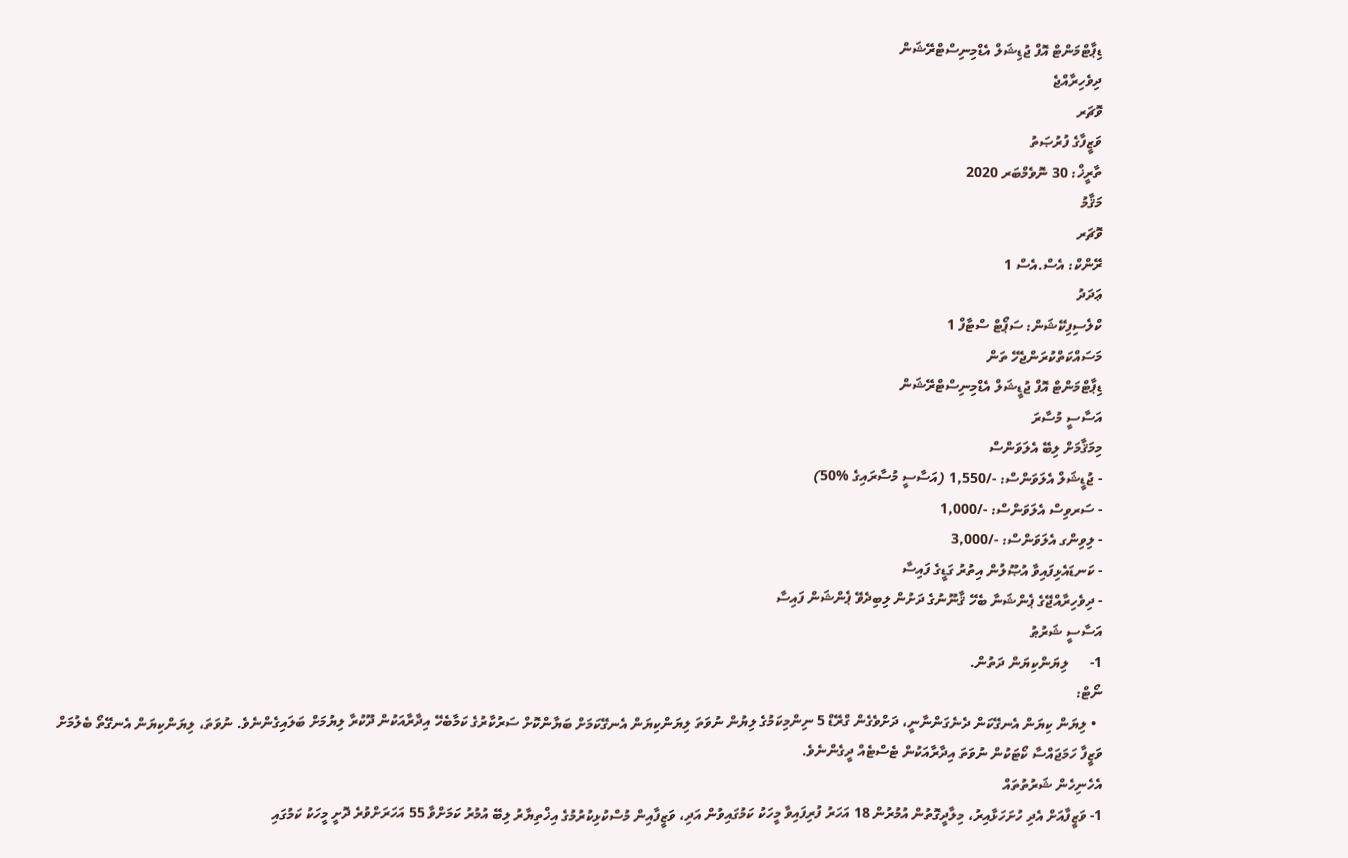ޑިޕާޓްމަންޓް އޮފް ޖުޑިޝަލް އެޑްމިނިސްޓްރޭޝަން
ދިވެހިރާއްޖެ
ވޮޗަރ
ވަޒީފާގެ ފުރުޞަތު
ތާރީޚް: 30 ނޮވެމްބަރ 2020
މަޤާމު
ވޮޗަރ
ރޭންކް: އެސް.އެސް 1
ޢަދަދު
ކްލެސިފިކޭޝަން: ސަޕޯޓް ސްޓާފް 1
މަސައްކަތްކުރަންޖެހޭ ތަން
ޑިޕާޓްމަންޓް އޮފް ޖުޑީޝަލް އެޑްމިނިސްޓްރޭޝަން
އަސާސީ މުސާރަ
މިމަޤާމަށް ލިބޭ އެލަވަންސް
- ޖުޑީޝަލް އެލަވަންސް: -/1,550 (އަސާސީ މުސާރައިގެ %50)
- ސަރވިސް އެލަވަންސް: -/1,000
- ލިވިންގ އެލަވަންސް: -/3,000
- ކަނޑައެޅިފައިވާ އުޞޫލުން އިތުރު ގަޑީގެ ފައިސާ
- ދިވެހިރާއްޖޭގެ ޕެންޝަނާ ބެހޭ ޤާނޫނުގެ ދަށުން ލިބިދެވޭ ޕެންޝަން ފައިސާ
އަސާސީ ޝަރުޠު
1-      ލިޔަންކިޔަން ދަތުން.
ނޯޓް:
  • ލިޔަން ކިޔަން އެނގޭކަން ދެނެގަންނާނީ، ދަށްވެގެން ގްރޭޑް 5 ނިންމިކަމުގެ ލިޔުން ނުވަތަ ލިޔަންކިޔަން އެނގޭކަމަށް ބަޔާންކޮށް ސަރުކާރުގެ ކަމާބެހޭ އިދާރާއަކުން ދޫކުރާ ލިޔުމަށް ބަލައިގެންނެވެ. ނުވަތަ، ލިޔަންކިޔަން އެނގޭތޯ ބެލުމަށް ވަޒީފާ ހަމަޖައްސާ ކޯޓަކުން ނުވަތަ އިދާރާއަކުން ޓެސްޓެއް ދީގެންނެވެ.
އެހެނިހެން ޝަރުތުތައް
1- ވަޒީފާއަށް އެދި ހުށަހަޅާއިރު، މިލާދީގޮތުން އުމުރުން 18 އަހަރު ފުރިފައިވާ މީހަކު ކަމުގައިވުން އަދި، ވަޒީފާއިން މުސްކުޅިކުރުމުގެ އިޚްތިޔާރު ލިބޭ އުމުރު ކަމަށްވާ 55 އަހަރަށްވުރެ ދޮށީ މީހަކު ކަމުގައި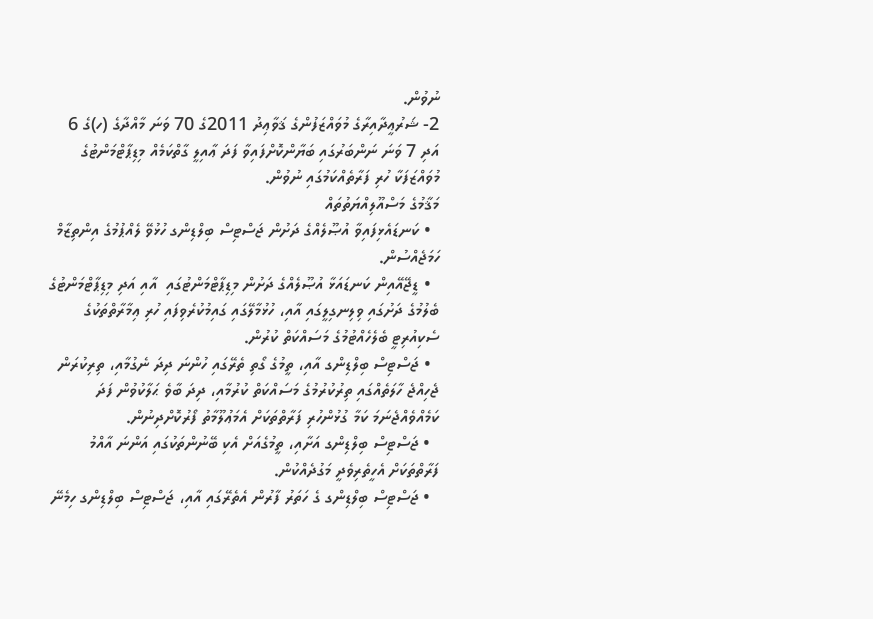ނުވުން.
2- ޝަރުޢީދާއިރާގެ މުވައްޒަފުންގެ ޤަވާޢިދު 2011ގެ 70 ވަނަ މާއްދާގެ (ހ)ގެ 6 އަދި 7 ވަނަ ނަންބަރުގައި ބަޔާންކޮށްފައިވާ ފަދަ ޢާއިލީ ގާތްކަމެއް މިޑިޕާޓްމަންޓުގެ މުވައްޒަފަކާ ހުރި ފަރާތެއްކަމުގައި ނުވުން.
މަޤާމުގެ މަސްއޫލިއްޔަތުތައް
  • ކަނޑައެޅިފައިވާ އުޞޫލެއްގެ ދަށުން ޖަސްޓިސް ބިލްޑިންގ ހުޅުވޭ ލެއްޕުމުގެ އިންތިޒާމް ހަމަޖެއްސުން.
  • ޑީޖޭއޭއިން ކަނޑައަޅާ އުޞޫލެއްގެ ދަށުން މިޑިޕާޓްމަންޓުގައި  އާއި އަދި މިޑިޕާޓްމަންޓުގެ ބެލުމުގެ ދަށުގައި ވިލިނގިލީގައި އާއި، ހުޅުމާލޭގައި ގައިމުކުރެވިފައި ހުރި ޢިމާރާތްތަކުގެ ސެކިއުރިޓީ ބެލެހެއްޓުމުގެ މަސައްކަތް ކުރުން.
  • ޖަސްޓިސް ބިލްޑިންގ އާއި، ތީމުގެ ގޯތި ތެރޭގައި ހުންނަ ދިދަ ނެގުމާއި، ތިރިކުރަން ޖެހިއްޖެ ހާލަތެއްގައި ތިރުކުރުމުގެ މަސައްކަތް ކުރުމާއި، ދިދަ ބާވެ ޙަލާކުވުން ފަދަ ކަމެއްވެއްޖެނަމަ ކަމާ ގުޅުންހުރި ފަރާތްތަކަށް އެމަޢުލޫމާތު ފޯރުކޮށްދިނުން.
  • ޖަސްޓިސް ބިލްޑިންގ އަށާއި، ތީމުގެއަށް އެކި ބޭނުންތަކުގައި އަންނަ އާއްމު ފަރާތްތަކަށް އެހީތެރިވެދީ މަގުދެއްކުން.
  • ޖަސްޓިސް ބިލްޑިންގ ގެ ހަތަރު ފާރުން އެތެރޭގައި އާއި، ޖަސްޓިސް ބިލްޑިންގ ހިމެނޭ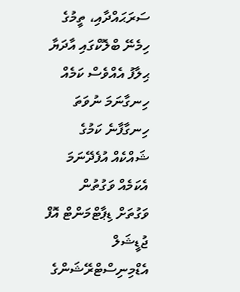ސަރަޙައްދާއި، ތީމުގެ ހިމެނޭ ބްލޮކްގައި އާދަޔާ ޙިލާފު އެއްވެސް ކަމެއް ހިނގާނަމަ ނުވަތަ ހިނގާފާނެ ކަމުގެ ޝައްކެއް އުފެދޭނަމަ އެކަމެއް ވަގުތުން ވަގުތަށް ޑިޕާޓްމަންޓް އޮފް ޖުޑީޝަލް އެޑްމިނިސްޓްރޭޝަންގެ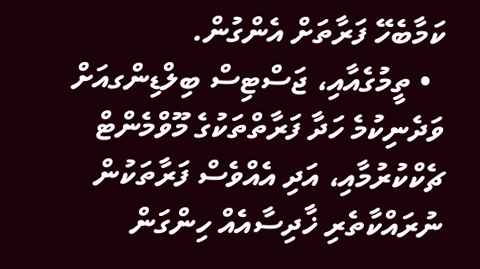ކަމާބެހޭ ފަރާތަށް އެންގުން.
  • ތީމުގެއާއި، ޖަސްޓިސް ބިލްޑިންގއަށް ވަދެނިކުމެ ހަދާ ފަރާތްތަކުގެ މޫވްމެންޓް ޗެކްކުރުމާއި، އަދި އެއްވެސް ފަރާތަކުން ނުރައްކާތެރި ޚާދިސާއެއް ހިންގަން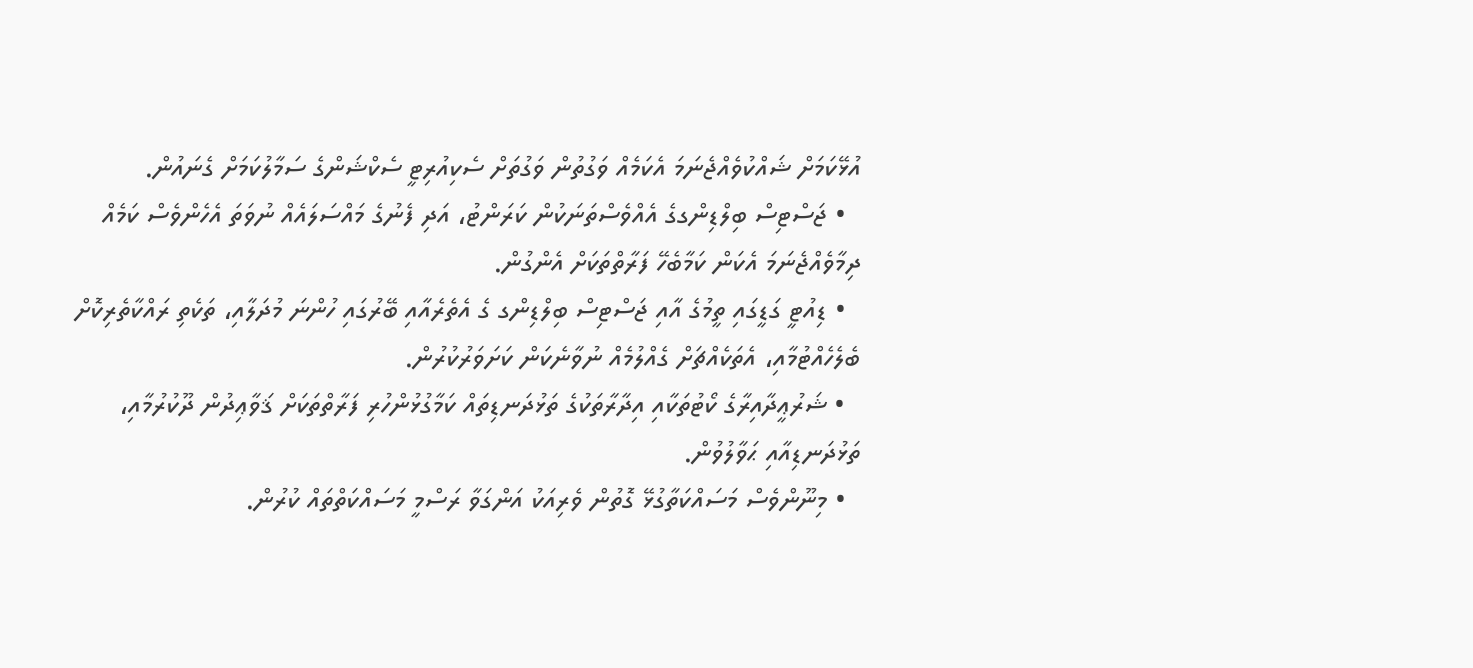އުޅޭކަމަށް ޝައްކުވެއްޖެނަމަ އެކަމެއް ވަގުތުން ވަގުތަށް ސެކިއުރިޓީ ސެކްޝަންގެ ސަމާލުކަމަށް ގެނައުން.
  • ޖަސްޓިސް ބިލްޑިންގގެ އެއްވެސްތަނަކުން ކަރަންޓު، އަދި ފެނުގެ މައްސަލައެއް ނުވަތަ އެހެންވެސް ކަމެއް ދިމާވެއްޖެނަމަ އެކަން ކަމާބެހޭ ފަރާތްތަކަށް އެންގުން.
  • ޑިއުޓީ ގަޑީގައި ތީމުގެ އާއި ޖަސްޓިސް ބިލްޑިންގ ގެ އެތެރެއާއި ބޭރުގައި ހުންނަ މުދަލާއި، ތަކެތި ރައްކާތެރިކޮށް ބެލެހެއްޓުމާއި، އެތަކެއްޗަށް ގެއްލުމެއް ނުވާނެކަން ކަށަވަރުކުރުން.
  • ޝަރުޢީދާއިރާގެ ކޯޓުތަކާއި އިދާރާތަކުގެ ތަޅުދަނޑިތައް ކަމާގުޅުންހުރި ފަރާތްތަކަށް ޤަވާޢިދުން ދޫކުރުމާއި، ތަޅުދަނޑިއާއި ޙަވާލުވުން.
  • މިނޫންވެސް މަސައްކަތާގުޅޭ ގޮތުން ވެރިއަކު އަންގަވާ ރަސްމީ މަސައްކަތްތައް ކުރުން.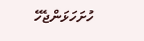ހުށަހަޅަންޖެހޭ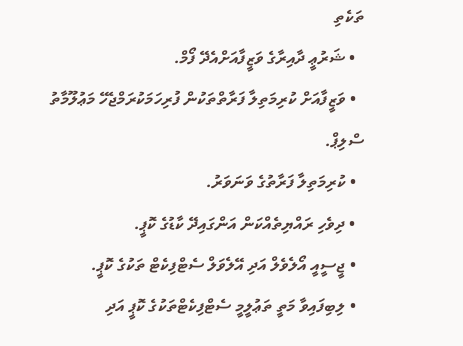ތަކެތި
  • ޝަރުޢީ ދާއިރާގެ ވަޒީފާއަށްއެދޭ ފޯމް.
  • ވަޒީފާއަށް ކުރިމަތިލާ ފަރާތްތަކުން ފުރިހަމަކުރަމްޖެހޭ މަޢުލޫމާތު ސްލިޕް.
  • ކުރިމަތިލާ ފަރާތުގެ ވަނަވަރު.
  • ދިވެހި ރައްޔިތެއްކަން އަންގައިދޭ ކާޑުގެ ކޮޕީ.
  • ޖީސީއީ އޯލެވެލް އަދި އޭލެވަލް ސެޓްފިކެޓް ތަކުގެ ކޮޕީ.
  • ލިބިފައިވާ މަތީ ތަޢުލީމީ ސެޓްފިކެޓްތަކުގެ ކޮޕީ އަދި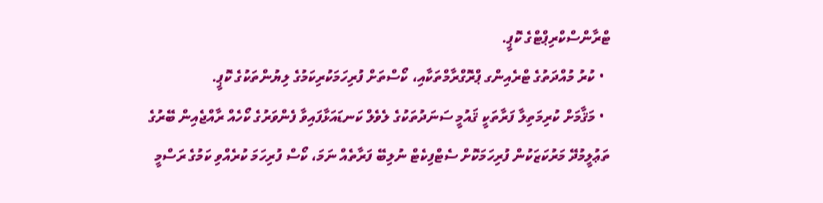ޓްރާންސްކްރިޕްޓްގެ ކޮޕީ.
  • ކުރު މުއްދަތުގެ ޓްރެއިންގ ޕްރޮގްރާމްތަކާއި، ކޯސްތަށް ފުރިހަމަކުރިކަމުގެ ލިޔުންތަކުގެ ކޮޕީ.
  • މަޤާމަށް ކުރިމަތިލާ ފަރާތަކީ ޤައުމީ ސަނަދުތަކުގެ ލެވެލް ކަނޑައަޅާފައިވާ ފެންވަރުގެ ކޯހެއް ރާއްޖެއިން ބޭރުގެ ތަޢުލީމުދޭ މަރުކަޒަކުން ފުރިހަމަކޮށް ސެޓްފިކެޓް ނުލިބޭ ފަރާތެއް ނަމަ، ކޯސް ފުރިހަމަ ކުރެއްވި ކަމުގެ ރަސްމީ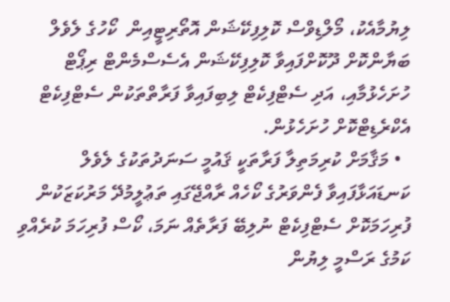ލިޔުމާއެކު، މޯލްޑިވްސް ކޮލިފިކޭޝަން އޮތޯރިޓީއިން  ކޯހުގެ ލެވެލް ބަޔާންކޮށް ދޫކޮށްފައިވާ ކޮލިފިކޭޝަން އެސެސްމެންޓް ރިޕޯޓް ހުށަހެޅުމާއި، އަދި ސެޓްފިކެޓް ލިބިފައިވާ ފަރާތްތަކުން ސެޓްފިކެޓް އެކްރެޑިޓްކޮށް ހުށަހެޅުން.
  • މަޤާމަށް ކުރިމަތިލާ ފަރާތަކީ ޤައުމީ ސަނަދުތަކުގެ ލެވެލް ކަނޑައަޅާފައިވާ ފެންވަރުގެ ކޯހެއް ރާއްޖޭގައި ތަޢުލީމުދޭ މަރުކަޒަކުން ފުރިހަމަކޮށް ސެޓްފިކެޓް ނުލިބޭ ފަރާތެއް ނަމަ، ކޯސް ފުރިހަމަ ކުރެއްވި ކަމުގެ ރަސްމީ ލިޔުން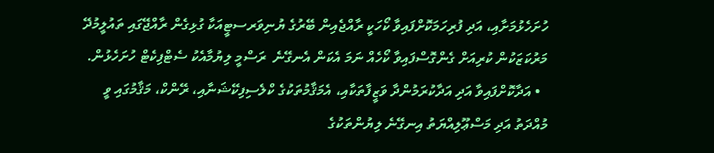ހުށަހެޅުމަށާއި، އަދި ފުރިހަމަކޮށްފައިވާ ކޯހަކީ ރާއްޖެއިން ބޭރުގެ ޔުނިވަރސޓީއަކާ ގުޅިގެން ރާއްޖޭގައި ތައުލީމުދޭ މަރުކަޒަކުން ކުރިއަށް ގެންގޮސްފައިވާ ކޯހެއް ނަމަ އެކަން އެނގޭނެ  ރަސްމީ ލިޔުމާއެކު ސެޓްފިކެޓް ހުށަހެޅުން.
  • އަދާކޮށްފައިވާ އަދި އަދާކުރަމުންދާ ވަޒީފާތަކާއި، އެމަޤާމުތަކުގެ ކްލެސިފިކޭޝަނާއި، ރޭންކް، މަޤާމުގައި ވީ މުއްދަތު އަދި މަސްޢޫލިއްޔަތު އިނގޭނެ ލިޔުންތަކުގެ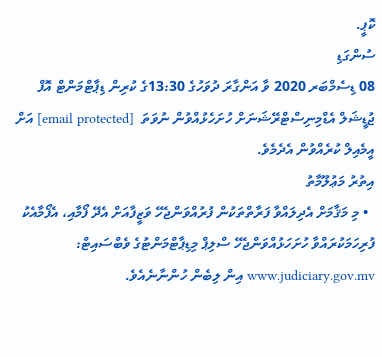ކޮޕީ.
ސުންގަޑި
08 ޑިސެމްބަރ 2020 ވާ އަންގާރަ ދުވަހުގެ 13:30ގެ ކުރިން ޑިޕާޓްމަންޓް އޮފް ޖުޑީޝަލް އެޑްމިނިސްޓްރޭޝަނަށް ހުށަހެޅުއްވުން ނުވަތަ  [email protected] އަށް އީމެއިލް ކުރެއްވުން އެދެމެވެ.
އިތުރު މަޢުލޫމާތު
  • މި މަޤާމަށް އެދިލައްވާ ފަރާތްތަކުން ފުރުއްވަންޖެހޭ ވަޒީފާއަށް އެދޭ ފޯމާއި، އެފޯމާއެކު ފުރިހަމަކުރައްވާ ހުށަހަޅުއްވަންޖެހޭ ސްލިޕް މިޑިޕާޓްމަންޓުގެ ވެބްސައިޓް: www.judiciary.gov.mv އިން ލިބެން ހުންނާނެއެވެ.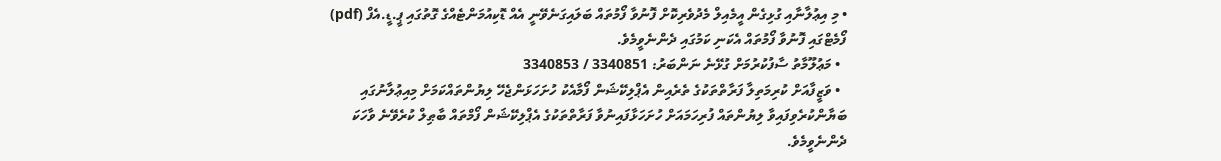• މި އިޢުލާނާއި ގުޅިގެން އީމެއިލް މެދުވެރިކޮށް ފޮނުވާ ފޯމުތައް ބަލައިގަނެވޭނީ އެއް ޑޮކިއުމަންޓެއްގެ ގޮތުގައި ޕީ.ޑީ.އެފް (pdf) ފޯމެޓްގައި ފޮނުވާ ފޯމުތައް އެކަނި ކަމުގައި ދެންނެވީމެވެ.
  • މަޢުލޫމާތު ސާފުކުރުމަށް ގުޅޭނެ ނަންބަރު: 3340851 / 3340853
  • ވަޒީފާއަށް ކުރިމަތިލާ ފަރާތްތަކުގެ ތެރެއިން އެޕްލިކޭޝަން ފޯމާއެކު ހުށަހަޅަންޖެހޭ ލިޔުންތައްކަމަށް މިއިޢުލާނުގައި ބަޔާންކުރެވިފައިވާ ލިޔުންތައް ފުރިހަމައަށް ހުށަހަޅާފައިނުވާ ފަރާތްތަކުގެ އެޕްލިކޭޝަން ފޯމްތައް ބާޠިލް ކުރެވޭނެ ވާހަކަ ދެންނެވީމެވެ.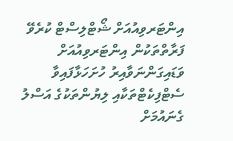އިންޓަރވިއުއަށް ޝޯޓްލިސްޓް ކުރެވޭ ފަރާތްތަކުން އިންޓަރވިއުއަށް ވަޑައިގަންނަވާއިރު ހުށަހަޅާފައިވާ ސެޓްފިކެޓްތަކާއި ލިޔުންތަކުގެ އަސްލު ގެނައުމަށް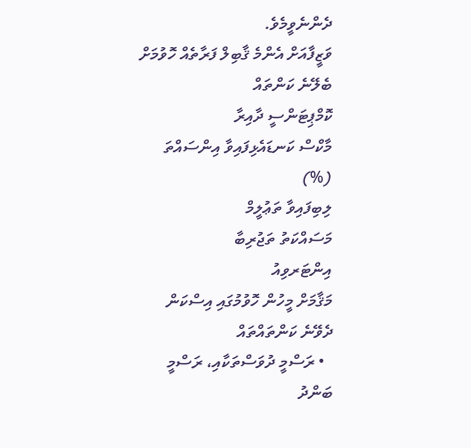ދެންނެވީމެވެ.
ވަޒީފާއަށް އެންމެ ޤާބިލް ފަރާތެއް ހޮވުމަށް ބެލޭނެ ކަންތައް
ކޮމްޕިޓަންސީ ދާއިރާ
މާކްސް ކަނޑައެޅިފައިވާ އިންސައްތަ (%)
ލިބިފައިވާ ތަޢުލީމް
މަސައްކަތު ތަޖުރިބާ
އިންޓަރވިއު
މަޤާމަށް މީހުން ހޮވުމުގައި އިސްކަން ދެވޭނެ ކަންތައްތައް
  • ރަސްމީ ދުވަސްތަކާއި، ރަސްމީ ބަންދު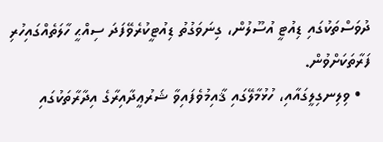ދުވަސްތަކުގައި ޑިއުޓީ އުސޫލުން، ގިނަވަގުތު ޑިއުޓީކުރެވޭފަދަ ސިއްޙީ ހާލަތެއްގައިހުރި ފަރާތަކަށްވުން.
  • ވިލިނގިލީގައާއި، ހުޅުމާލޭގައި ޤާއިމުވެފައިވާ ޝަރުޢީދާއިރާގެ އިދާރާތަކުގައި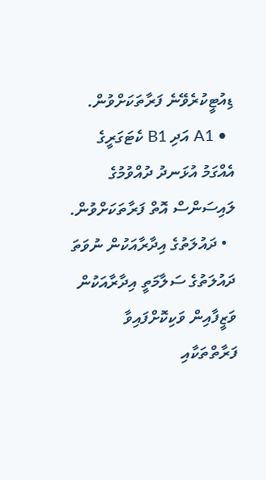ޑިއުޓީކުރެވޭނެ ފަރާތަކަށްވުން.
  • A1 އަދި B1 ކެޓަގަރީގެ އެއްގަމު އުޅަނދު ދުއްވުމުގެ ލައިސަންސް އޮތް ފަރާތަކަށްވުން.
  • ދައުލަތުގެ އިދާރާއަކުން ނުވަތަ ދައުލަތުގެ ސަލާމަތީ އިދާރާއަކުން ވަޒީފާއިން ވަކިކޮށްފައިވާ ފަރާތްތަކާއި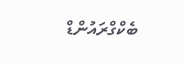ބެކްގްރައުންޑް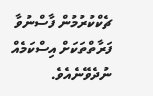ޗެކްކުރުމުން ފާސްނުވާ ފަރާތްތަކަށް އިސްކަމެއް ނުދެވޭނެއެވެ.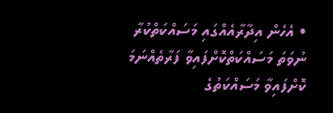• އެހެން އިދާރާއެއްގައި މަސައްކަތްކުރާ ނުވަތަ މަސައްކަތްކޮށްފައިވާ ފަރާތެއްނަމަ ކޮށްފައިވާ މަސައްކަތުގެ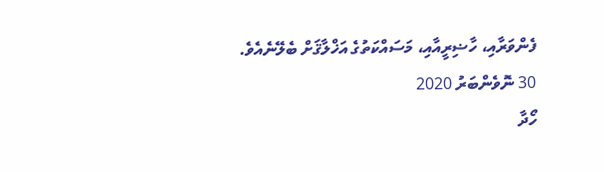ފެންވަރާއި، ހާޟިރީއާއި، މަސައްކަތުގެ އަޚްލާޤަށް ބެލޭނެއެވެ.
30 ނޮވެންބަރު 2020
ހޯދާ